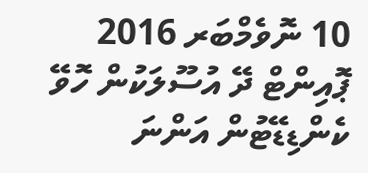10 ނޮވެމްބަރ 2016
ޕޮއިންޓް ދޭ އުސޫލަކުން ހޮވޭ ކެންޑިޑޭޓުން އަންނަ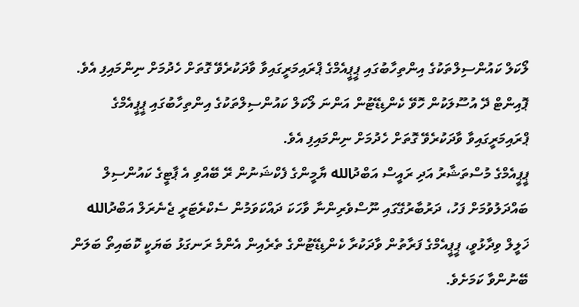ލޯކަލް ކައުންސިލްތަކުގެ އިންތިހާބުގައި ޕީޕީއެމްގެ ޕްރައިމަރީގައިވާ ވާދަކުރެވޭ ގޮތަށް ހެދުމަށް ނިންމައިފި އެވެ.
ޕޮއިންޓް ދޭ އުސޫލަކުން ހޮވޭ ކެންޑިޑޭޓުން އަންނަ ލޯކަލް ކައުންސިލްތަކުގެ އިންތިހާބުގައި ޕީޕީއެމްގެ ޕްރައިމަރީގައިވާ ވާދަކުރެވޭ ގޮތަށް ހެދުމަށް ނިންމައިފި އެވެ.
ޕީޕީއެމްގެ މުސްތަޝާރު އަދި ރައީސް އަބްދުالله ޔާމީންގެ ފެކްޝަނުން ރޭ ބޭއްވި އެ ޕާޓީގެ ކައުންސިލް ބައްދަލުވުމަށް ފަހު، ދަރުބާރުގޭގައި ނޫސްވެރިންނާ ވާހަކަ ދައްކަވަމުން ސެކްރެޓަރީ ޖެނެރަލް އަބްދުالله ޚަލީލް ވިދާޅުވީ، ޕީޕީއެމްގެ ފަރާތުން ވާދަކުރާ ކެންޑިޑޭޓުންގެ ތެރެއިން އެންމެ ރަނގަޅު ބަޔަކީ ކޮބައިތޯ ބަލަން ބޭނުންވާ ކަމަށެވެ.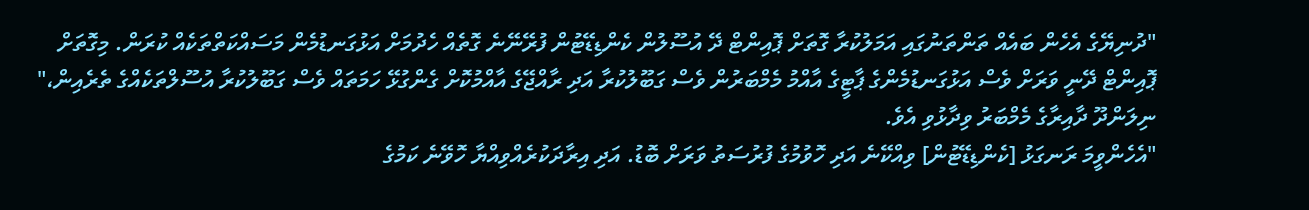"ދުނިޔޭގެ އެހެން ބައެއް ތަންތަނުގައި އަމަލުކުރާ ގޮތަށް ޕޮއިންޓް ދޭ އުސޫލުން ކެންޑިޑޭޓުން ފުރޭނޭނެ ގޮތެއް ހެދުމަށް އަޅުގަނޑުމެން މަސައްކަތްތަކެއް ކުރަން. މިގޮތަށް ޕޮއިންޓް ދޭނީ ވަރަށް ވެސް އަޅުގަނޑުމެންގެ ޕާޓީގެ އާއްމު މެމްބަރުން ވެސް ގަބޫލުކުރާ އަދި ރާއްޖޭގެ އާއްމުކޮށް ގެންގުޅޭ ހަމަތައް ވެސް ގަބޫލުކުރާ އުސޫލްތަކެއްގެ ތެރެއިން،" ނިލަންދޫ ދާއިރާގެ މެމްބަރު ވިދާޅުވި އެވެ.
"އެހެންވީމަ ރަނގަޅު [ކެންޑިޑޭޓުން] ވިއްކޭނެ އަދި ހޮވުމުގެ ފުރުސަތު ވަރަށް ބޮޑު. އަދި އިރާދަކުރެއްވިއްޔާ ހޮވޭނެ ކަމުގެ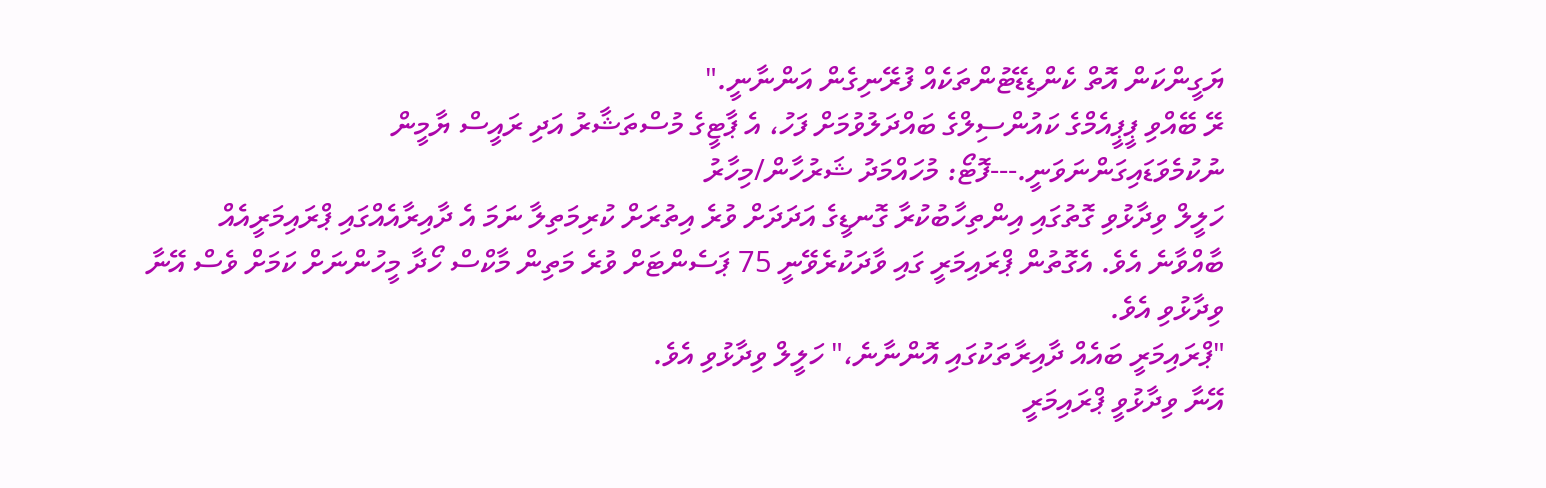ޔަގީންކަން އޮތް ކެންޑިޑޭޓުންތަކެއް ފުރޭނިގެން އަންނާނީ."
ރޭ ބޭއްވި ޕީޕީއެމްގެ ކައުންސިލްގެ ބައްދަލުވުމަށް ފަހު، އެ ޕާޓީގެ މުސްތަޝާރު އަދި ރައީސް ޔާމީން ނުކުމެވަޑައިގަންނަވަނީ.---ފޮޓޯ: މުހައްމަދު ޝަރުހާން/މިހާރު
ހަލީލް ވިދާޅުވި ގޮތުގައި އިންތިހާބުކުރާ ގޮނޑީގެ އަދަދަށް ވުރެ އިތުރަށް ކުރިމަތިލާ ނަމަ އެ ދާއިރާއެއްގައި ޕްރައިމަރީއެއް ބާއްވާނެ އެވެ. އެގޮތުން ޕްރައިމަރީ ގައި ވާދަކުރެވޭނީ 75 ޕަސެންޓަށް ވުރެ މަތިން މާކްސް ހޯދާ މީހުންނަށް ކަމަށް ވެސް އޭނާ ވިދާޅުވި އެވެ.
"ޕްރައިމަރީ ބައެއް ދާއިރާތަކުގައި އޮންނާނެ،" ހަލީލް ވިދާޅުވި އެވެ.
އޭނާ ވިދާޅުވީ ޕްރައިމަރީ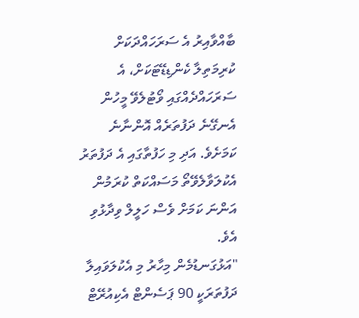ބާއްވާއިރު އެ ސަރަހައްދަކަށް ކުރިމަތިލާ ކެންޑިޑޭޓަކަށް، އެ ސަރަހައްދެއްގައި ވޯޓުލެވޭ މީހުން އެނގޭނެ ދަފުތަރެއް އޮންނާނެ ކަމަށެވެ. އަދި މި ހަފުތާގައި އެ ދަފުތަރު އެކުލަވާލެވޭތޯ މަސައްކަތް ކުރަމުން އަންނަ ކަމަށް ވެސް ހަލީލް ވިދާޅުވި އެވެ.
"އަޅުގަނޑުމެން މިހާރު މި އެކުލަވައިލާ ދަފުތަރަކީ 90 ޕަސެންޓް އެކިއުރޭޓް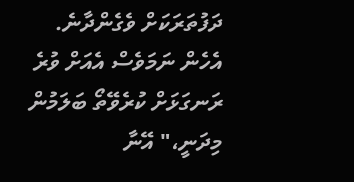ދަފުތަރަކަށް ވެގެންދާނެ. އެހެން ނަމަވެސް އެއަށް ވުރެ ރަނގަޅަށް ކުރެވޭތޯ ބަލަމުން މިދަނީ،" އޭނާ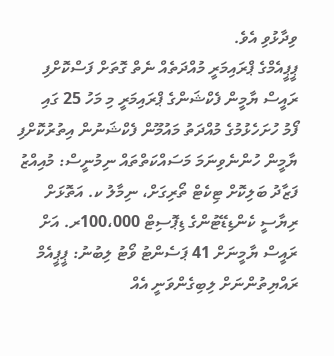ވިދާޅުވި އެވެ.
ޕީޕީއެމްގެ ޕްރައިމަރީ މުއްދަތެއް ނެތް ގޮތަށް ފަސްކޮށްފި
ރައީސް ޔާމީން ފެކްޝަންގެ ޕްރައިމަރީ މި މަހު 25 ގައި
ފޯމު ހުށަހެޅުމުގެ މުއްދަތު މައުމޫން ފެކްޝަނުން އިތުރުކޮށްފި
ޔާމީން ހުންނެވިނަމަ މަސައްކަތްތައް ނިމުނީސް: މުއިއްޒު
ފަޒާދު ބަލިކޮށް ޓިކެޓް ތޯރިގަށް، ނިމާލު ކ. އަތޮޅަށް
ރިޔާސީ ކެންޑިޑޭޓުންގެ ޑިޕޮސިޓް 100،000ރ. އަށް
ރައީސް ޔާމީނަށް 41 ޕަސެންޓު ވޯޓު ލިބުނު: ޕީޕީއެމް
ރައްޔިތުންނަށް ލިބިގެންވަނީ އެއް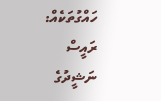ހައްގުތަކެއް: ރައީސް
ނަޝީދުގެ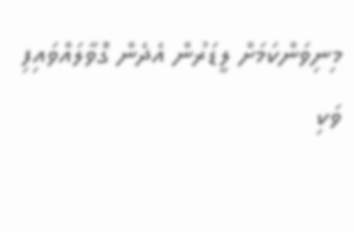މިނިވަންކަމަށް ލީޑަރުން އެދެން ގޮވާލައްވައިފި
ވަކި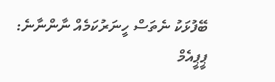ބޭފުޅަކު ނެތަސް ހީނަރުކަމެއް ނާންނާނެ: ޕީޕީއެމް